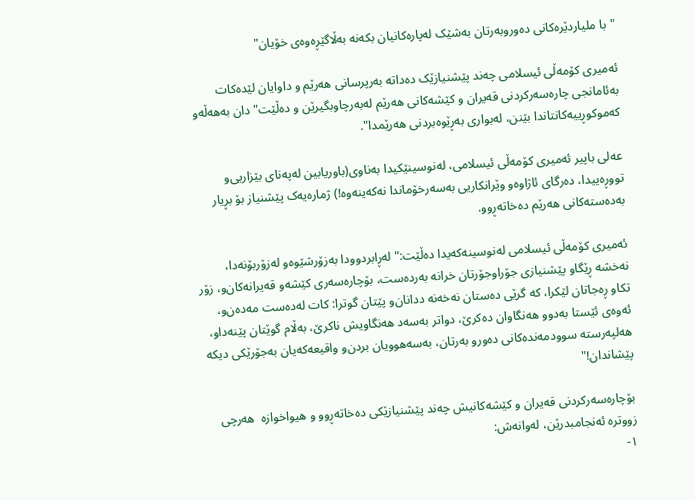"با ملیاردێرەکانی دەوروبەرتان بەشێک لەپارەکانیان بکەنە بەڵاگێڕەوەی خۆیان‌"

ئەمیری کۆمەڵی ئیسلامی چەند پێشنیازێک دەداتە بەرپرسانی ھەرێم و داوایان لێدەکات بەئامانجی چارەسەرکردنی قەیران و کێشەکانی ھەرێم لەبەرچاوبگیرێن و دەڵێت"دان بەھەڵەو کەموکوڕییەکانتاندا بێنن، لەبواری بەڕێوەبردنی ھەرێمدا".

عەلی باپیر ئەمیری کۆمەڵی ئیسلامی، لەنوسینێکیدا بەناوی(باوریابین لەپەنای بێزاریی‌و تووڕەییدا، دەرگای ئاژاوەو وێرانکاریی بەسەرخۆماندا نەکەینەوە!) ژمارەیەک پێشنیاز بۆ بڕیار بەدەستەکانی ھەرێم دەخاتەڕوو.

ئەمیری کۆمەڵی ئیسلامی لەنوسینەکەیدا دەڵێت:"لەڕابردوودا بەزۆرشێوەو لەزۆربۆنەدا، نەخشە ڕێگا‌و پێشنیازی جۆراوجۆرتان خرانە بەردەست، بۆچارەسەری کێشە‌و قەیرانەکان‌و، زۆر تکاو ڕەجاتان لێکرا، کە گرێی دەستان نەخەنە ددانان‌و پێتان گوترا: کات لەدەست مەدەن‌و، ئەوەی ئێستا بەدوو ھەنگاوان دەکرێ، دواتر بەسەد ھەنگاویش ناکرێ، بەڵام گوێتان پێنەدا‌و، ھەلپەرستە سوودمەندەکانی دەورو بەرتان، بەسەھوویان بردن‌و واقیعەکەیان بەجۆرێکی دیکە پێشاندان!"

بۆچارەسەرکردنی قەیران و کێشەکانیش چەند پێشنیازێکی دەخاتەڕوو و ھیواخوازە  ھەرچی زووترە ئەنجامبدرێن، لەوانەش:
١-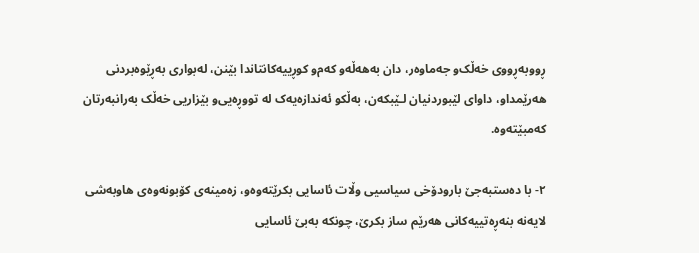ڕووبەڕووی خەڵک‌و جەماوەر، دان بەھەڵەو کەم‌و کوڕییەکانتاندا بێنن، لەبواری بەڕێوەبردنی ھەرێمدا‌و، داوای لێبوردنیان لـێبکەن، بەڵکو ئەندازەیەک لە تووڕەیی‌و بێزاریی خەڵک بەرانبەرتان کەمبێتەوە.

٢- با دەستبەجێ بارودۆخی سیاسیی وڵات ئاسایی بکرێتەوەو، زەمینەی کۆبونەوەی ھاوبەشی لایەنە بنەڕەتییەکانی ھەرێم ساز بکرێ، چونکە بەبێ ئاسایی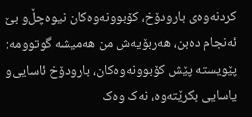کردنەوەی بارودۆخ، کۆبوونەوەکان نیوەچڵ‌و بێ ئەنجام دەبن، ھەربۆیەش من ھەمیشە گوتوومە: پێویستە پێش کۆبوونەوەکان، بارودۆخ ئاسایی‌و یاسایی بکرێتەوە، نەک وەک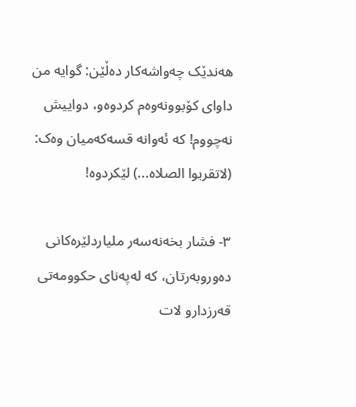ھەندێک چەواشەکار دەڵێن: گوایە من داوای کۆبوونەوەم کردوەو، دواییش نەچووم! کە ئەوانە قسەکەمیان وەک: (لاتقربوا الصلاە...) لێکردوە!

٣- فشار بخەنەسەر ملیاردلێرەکانی دەوروبەرتان، کە لەپەنای حکوومەتی قەرزدار‌و لات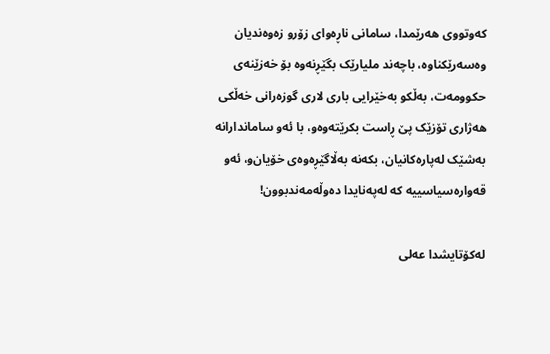کەوتووی ھەرێمدا، سامانی ناڕەوای زۆرو زەوەندیان وەسەرێکناوە، باچەند ملیارێک بگێڕنەوە بۆ خەزێنەی حکوومەت، بەڵکو بەخێرایی باری لاری گوزەرانی خەڵکی ھەژاری تۆزێک پێ ڕاست بکرێتەوە‌و، با ئەو ساماندارانە بەشێک لەپارەکانیان، بکەنە بەڵاگێڕەوەی خۆیان‌و، ئەو قەوارەسیاسییە کە لەپەنایدا دەوڵەمەندبوون!

لەکۆتایشدا عەلی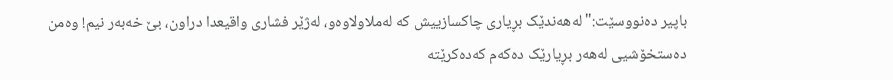باپیر دەنووسێت:"لەھەندێک بڕیاری چاکسازییش کە لەملاولاوە‌و، لەژێر فشاری واقیعدا دراون، بێ خەبەر نیم! وەمن دەستخۆشیی لەھەر بڕیارێک دەکەم کەدەکرێتە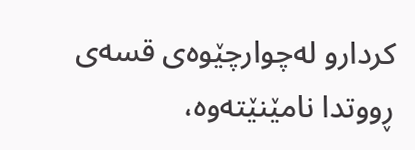کردارو لەچوارچێوەی قسەی ڕووتدا نامێنێتەوە،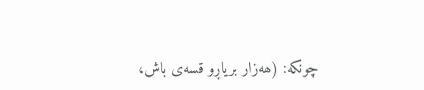چونکە: (ھەزار بریاڕ‌و قسەی باش،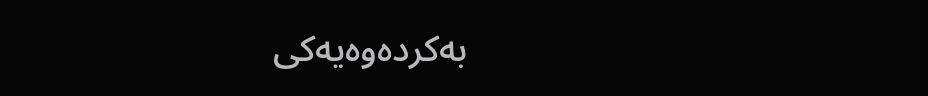بەکردەوەیەکی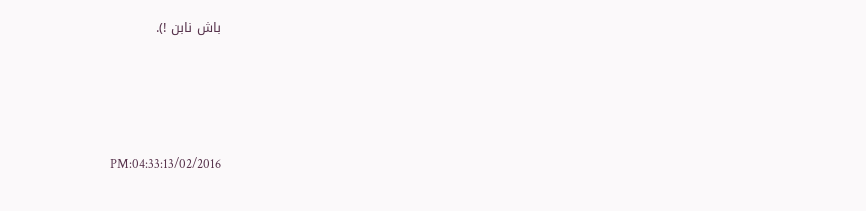باش نابن !).




PM:04:33:13/02/2016